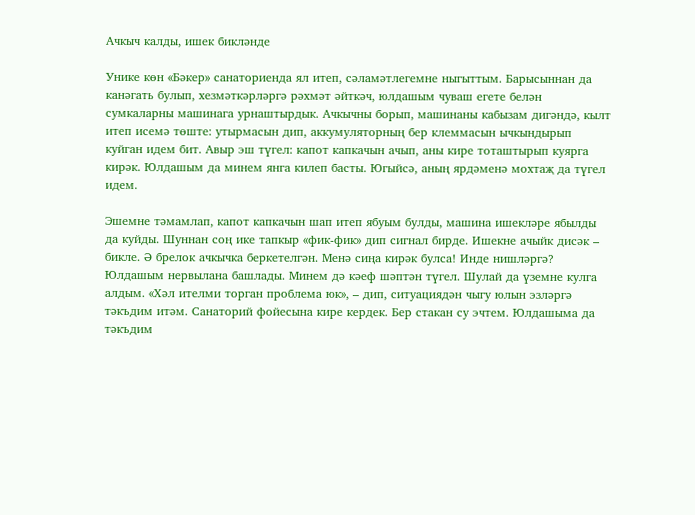Ачкыч калды, ишек бикләнде

Унике көн «Бәкер» санаториенда ял итеп, сәламәтлегемне ныгыттым. Барысыннан да канәгать булып, хезмәткәрләргә рәхмәт әйткәч, юлдашым чуваш егете белән сумкаларны машинага урнаштырдык. Ачкычны борып, машинаны кабызам дигәндә, кылт итеп исемә төште: утырмасын дип, аккумуляторның бер клеммасын ычкындырып куйган идем бит. Авыр эш түгел: капот капкачын ачып, аны кире тоташтырып куярга кирәк. Юлдашым да минем янга килеп басты. Югыйсә, аның ярдәменә мохтаҗ да түгел идем.

Эшемне тәмамлап, капот капкачын шап итеп ябуым булды, машина ишекләре ябылды да куйды. Шуннан соң ике тапкыр «фик-фик» дип сигнал бирде. Ишекне ачыйк дисәк – бикле. Ә брелок ачкычка беркетелгән. Менә сиңа кирәк булса! Инде нишләргә? Юлдашым нервылана башлады. Минем дә кәеф шәптән түгел. Шулай да үземне кулга алдым. «Хәл ителми торган проблема юк», – дип, ситуациядән чыгу юлын эзләргә тәкъдим итәм. Санаторий фойесына кире кердек. Бер стакан су эчтем. Юлдашыма да тәкъдим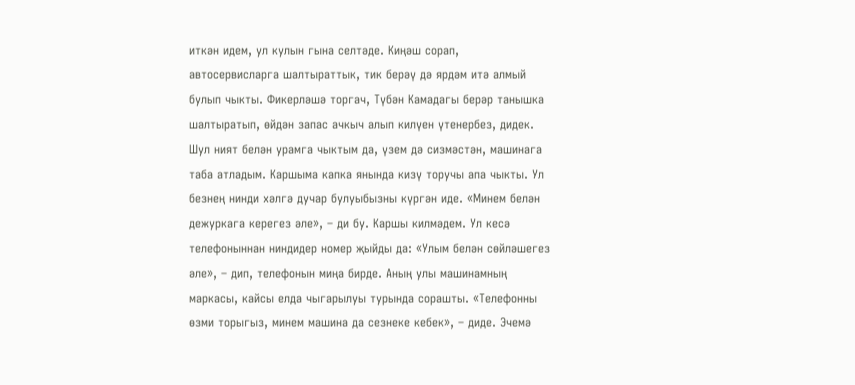иткән идем, ул кулын гына селтәде. Киңәш сорап, автосервисларга шалтыраттык, тик берәү дә ярдәм итә алмый булып чыкты. Фикерләшә торгач, Түбән Камадагы берәр танышка шалтыратып, өйдән запас ачкыч алып килүен үтенербез, дидек. Шул ният белән урамга чыктым да, үзем дә сизмәстән, машинага таба атладым. Каршыма капка янында кизү торучы апа чыкты. Ул безнең нинди хәлгә дучар булуыбызны күргән иде. «Минем белән дежуркага керегез әле», – ди бу. Каршы килмәдем. Ул кесә телефоныннан ниндидер номер җыйды да: «Улым белән сөйләшегез әле», – дип, телефонын миңа бирде. Аның улы машинамның маркасы, кайсы елда чыгарылуы турында сорашты. «Телефонны өзми торыгыз, минем машина да сезнеке кебек», – диде. Эчемә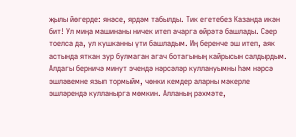җылы йөгерде: янәсе, ярдәм табылды. Тик егетебез Казанда икән бит! Ул миңа машинаны ничек итеп ачарга өйрәтә башлады. Сәер тоелса да, ул кушканны үти башладым. Иң беренче эш итеп, аяк астында яткан зур булмаган агач ботагының кайрысын салдырдым. Алдагы берничә минут эчендә нәрсәләр куллануымны һәм нәрсә эшләвемне язып тормыйм, чөнки кемдер аларны мәкерле эшләрендә кулланырга мөмкин. Алланың рәхмәте,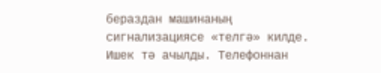бераздан машинаның сигнализациясе «телгә» килде. Ишек тә ачылды. Телефоннан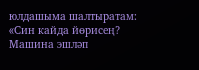юлдашыма шалтыратам: «Син кайда йөрисең? Машина эшләп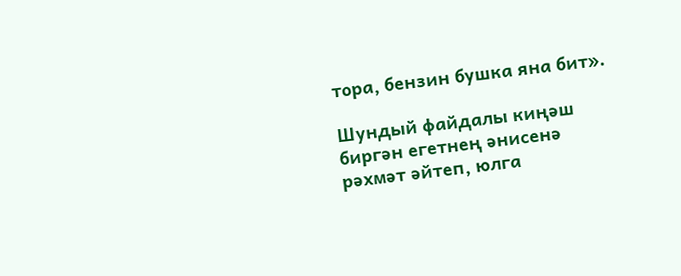тора, бензин бушка яна бит».

Шундый файдалы киңәш биргән егетнең әнисенә рәхмәт әйтеп, юлга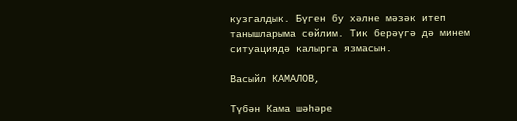кузгалдык. Бүген бу хәлне мәзәк итеп танышларыма сөйлим. Тик берәүгә дә минем ситуациядә калырга язмасын.

Васыйл КАМАЛОВ,

Түбән Кама шәһәре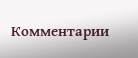Комментарии